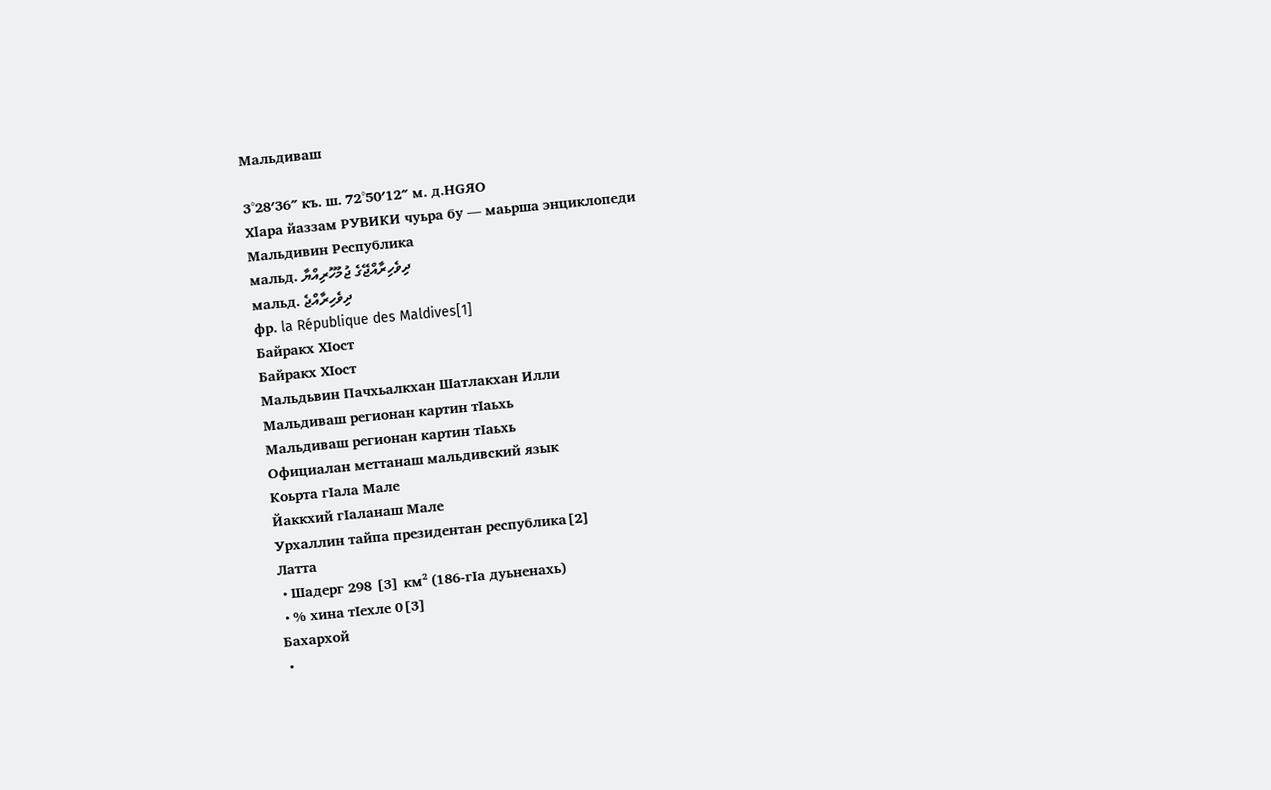Мальдиваш

3°28′36″ къ. ш. 72°50′12″ м. д.HGЯO
Хӏара йаззам РУВИКИ чуьра бу — маьрша энциклопеди
Мальдивин Республика
мальд. ދިވެހިރާއްޖޭގެ ޖުމުހޫރިއްޔާ
мальд. ދިވެހިރާއްޖެ
фр. la République des Maldives[1]
Байракх ХӀост
Байракх ХӀост
Мальдьвин Пачхьалкхан Шатлакхан Илли
Мальдиваш регионан картин тӀаьхь
Мальдиваш регионан картин тӀаьхь
Официалан меттанаш мальдивский язык
Коьрта гӀала Мале
Йаккхий гӀаланаш Мале
Урхаллин тайпа президентан республика[2]
Латта
 • Шадерг 298 [3] км² (186-гӀа дуьненахь)
 • % хина тӀехле 0[3]
Бахархой
 •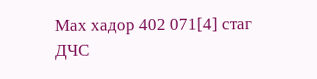Мах хадор 402 071[4] стаг
ДЧС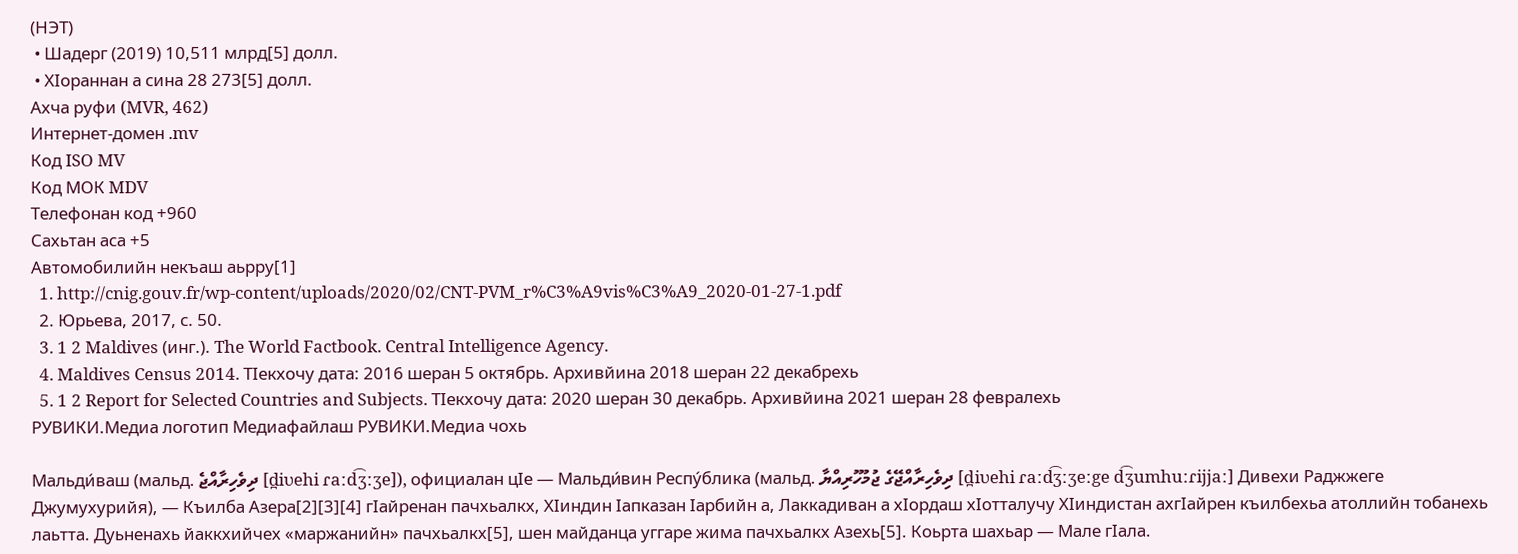(НЭТ)
 • Шадерг (2019) 10,511 млрд[5] долл.
 • ХӀораннан а сина 28 273[5] долл.
Ахча руфи (MVR, 462)
Интернет-домен .mv
Код ISO MV
Код МОК MDV
Телефонан код +960
Сахьтан аса +5
Автомобилийн некъаш аьрру[1]
  1. http://cnig.gouv.fr/wp-content/uploads/2020/02/CNT-PVM_r%C3%A9vis%C3%A9_2020-01-27-1.pdf
  2. Юрьева, 2017, с. 50.
  3. 1 2 Maldives (инг.). The World Factbook. Central Intelligence Agency.
  4. Maldives Census 2014. ТӀекхочу дата: 2016 шеран 5 октябрь. Архивйина 2018 шеран 22 декабрехь
  5. 1 2 Report for Selected Countries and Subjects. ТӀекхочу дата: 2020 шеран 30 декабрь. Архивйина 2021 шеран 28 февралехь
РУВИКИ.Медиа логотип Медиафайлаш РУВИКИ.Медиа чохь

Мальди́ваш (мальд. ދިވެހިރާއްޖެ [d̪iʋehi ɾaːd͡ʒːʒe]), официалан цӀе — Мальди́вин Респу́блика (мальд. ދިވެހިރާއްޖޭގެ ޖުމުހޫރިއްޔާ [d̪iʋehi ɾaːd͡ʒːʒeːge d͡ʒumhuːɾijjaː] Дивехи Раджжеге Джумухурийя), — Къилба Азера[2][3][4] гӀайренан пачхьалкх, ХӀиндин Ӏапказан Ӏарбийн а, Лаккадиван а хӀордаш хӀотталучу ХӀиндистан ахгӀайрен къилбехьа атоллийн тобанехь лаьтта. Дуьненахь йаккхийчех «маржанийн» пачхьалкх[5], шен майданца уггаре жима пачхьалкх Азехь[5]. Коьрта шахьар — Мале гӀала.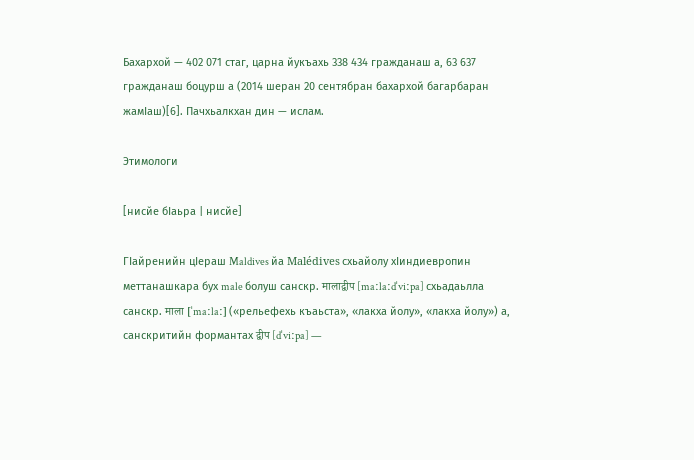Бахархой — 402 071 стаг, царна йукъахь 338 434 гражданаш а, 63 637 гражданаш боцурш а (2014 шеран 20 сентябран бахархой багарбаран жамӀаш)[6]. Пачхьалкхан дин — ислам.

Этимологи

[нисйе бӀаьра | нисйе]

ГӀайренийн цӀераш Maldives йа Malédives схьайолу хӀиндиевропин меттанашкара бух male болуш санскр. मालाद्वीप [maːlaːdˈviːpa] схьадаьлла санскр. माला [ˈmaːlaː] («рельефехь къаьста», «лакха йолу», «лакха йолу») а, санскритийн формантах द्वीप [dˈviːpa] —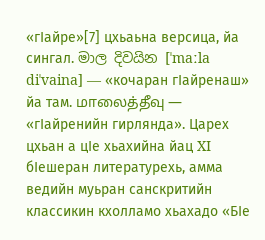«гӀайре»[7] цхьаьна версица, йа сингал. මාල දිවයින [ˈmaːla diˈvaina] — «кочаран гӀайренаш» йа там. மாலைத்தீவு — «гӀайренийн гирлянда». Царех цхьан а цӀе хьахийна йац XI бӀешеран литературехь, амма ведийн муьран санскритийн классикин кхолламо хьахадо «БӀе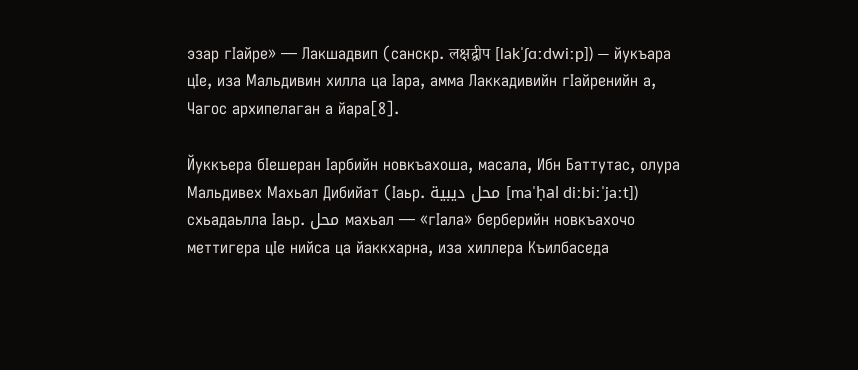эзар гӀайре» — Лакшадвип (санскр. लक्षद्वीप [lakˈʃɑːdwiːp]) — йукъара цӀе, иза Мальдивин хилла ца Ӏара, амма Лаккадивийн гӀайренийн а, Чагос архипелаган а йара[8].

Йуккъера бӀешеран Ӏарбийн новкъахоша, масала, Ибн Баттутас, олура Мальдивех Махьал Дибийат (Ӏаьр. محل ديبية [maˈḥal diːbiːˈjaːt]) схьадаьлла Ӏаьр. محل махьал — «гӀала» берберийн новкъахочо меттигера цӀе нийса ца йаккхарна, иза хиллера Къилбаседа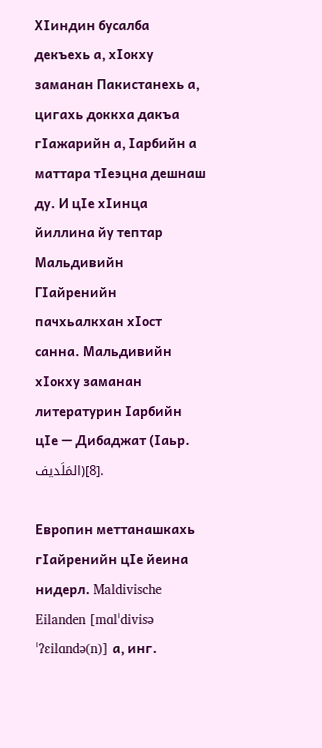ХӀиндин бусалба декъехь а, хӀокху заманан Пакистанехь а, цигахь доккха дакъа гӀажарийн а, Ӏарбийн а маттара тӀеэцна дешнаш ду. И цӀе хӀинца йиллина йу тептар Мальдивийн ГӀайренийн пачхьалкхан хӀост санна. Мальдивийн хӀокху заманан литературин Ӏарбийн цӀе — Дибаджат (Ӏаьр. المَلَديف)[8].

Европин меттанашкахь гӀайренийн цӀе йеина нидерл. Maldivische Eilanden [mɑlˈdivisə ˈʔɛilɑndə(n)] а, инг.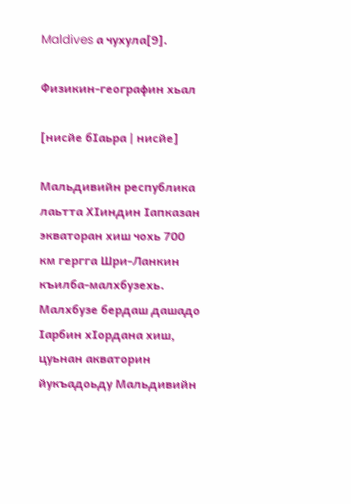Maldives а чухула[9].

Физикин-географин хьал

[нисйе бӀаьра | нисйе]

Мальдивийн республика лаьтта ХӀиндин Ӏапказан экваторан хиш чохь 700 км гергга Шри-Ланкин къилба-малхбузехь. Малхбузе бердаш дашадо Ӏарбин хӀордана хиш, цуьнан акваторин йукъадоьду Мальдивийн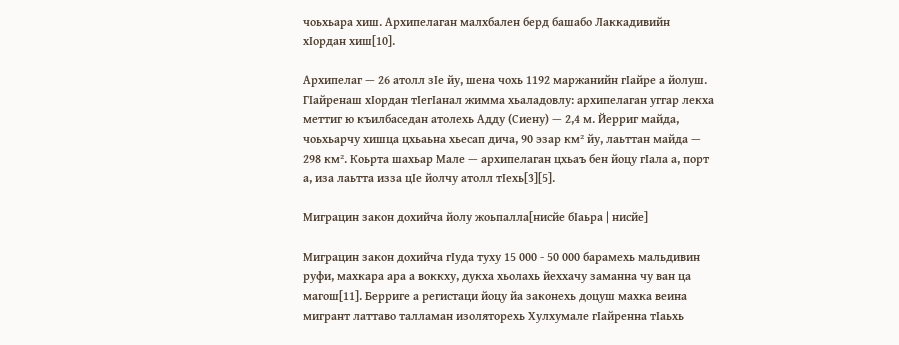чоьхьара хиш. Архипелаган малхбален берд башабо Лаккадивийн хӀордан хиш[10].

Архипелаг — 26 атолл зӀе йу, шена чохь 1192 маржанийн гӀайре а йолуш. ГӀайренаш хӀордан тӀегӀанал жимма хьаладовлу: архипелаган уггар лекха меттиг ю къилбаседан атолехь Адду (Сиену) — 2,4 м. Йерриг майда, чоьхьарчу хишца цхьаьна хьесап дича, 90 эзар км² йу, лаьттан майда — 298 км². Коьрта шахьар Мале — архипелаган цхьаъ бен йоцу гӀала а, порт а, иза лаьтта изза цӀе йолчу атолл тӀехь[3][5].

Миграцин закон дохийча йолу жоьпалла[нисйе бӀаьра | нисйе]

Миграцин закон дохийча гӀуда туху 15 000 - 50 000 барамехь мальдивин руфи, махкара ара а воккху, дукха хьолахь йеххачу заманна чу ван ца магош[11]. Берриге а регистаци йоцу йа законехь доцуш махка веина мигрант латтаво талламан изоляторехь Хулхумале гӀайренна тӀаьхь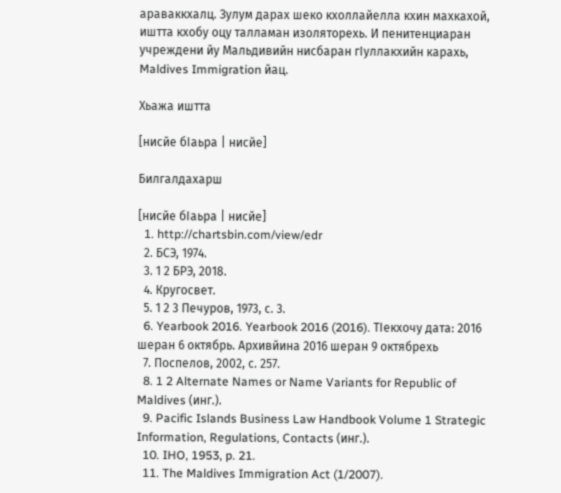араваккхалц. Зулум дарах шеко кхоллайелла кхин махкахой, иштта кхобу оцу талламан изоляторехь. И пенитенциаран учреждени йу Мальдивийн нисбаран гӀуллакхийн карахь, Maldives Immigration йац.

Хьажа иштта

[нисйе бӀаьра | нисйе]

Билгалдахарш

[нисйе бӀаьра | нисйе]
  1. http://chartsbin.com/view/edr
  2. БСЭ, 1974.
  3. 1 2 БРЭ, 2018.
  4. Кругосвет.
  5. 1 2 3 Печуров, 1973, с. 3.
  6. Yearbook 2016. Yearbook 2016 (2016). ТӀекхочу дата: 2016 шеран 6 октябрь. Архивйина 2016 шеран 9 октябрехь
  7. Поспелов, 2002, с. 257.
  8. 1 2 Alternate Names or Name Variants for Republic of Maldives (инг.).
  9. Pacific Islands Business Law Handbook Volume 1 Strategic Information, Regulations, Contacts (инг.).
  10. IHO, 1953, p. 21.
  11. The Maldives Immigration Act (1/2007).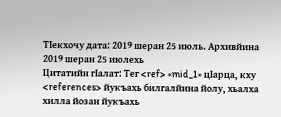ТӀекхочу дата: 2019 шеран 25 июль. Архивйина 2019 шеран 25 июлехь
Цитатийн гӀалат: Тег <ref> «mid_1» цӀарца, кху <references> йукъахь билгалйина йолу, хьалха хилла йозан йукъахь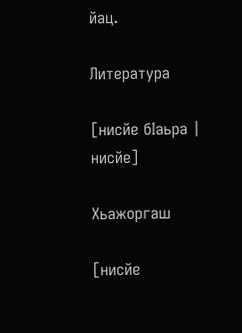йац.

Литература

[нисйе бӀаьра | нисйе]

Хьажоргаш

[нисйе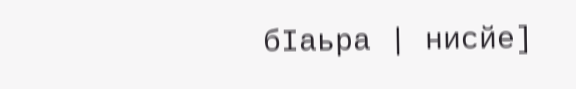бӀаьра | нисйе]